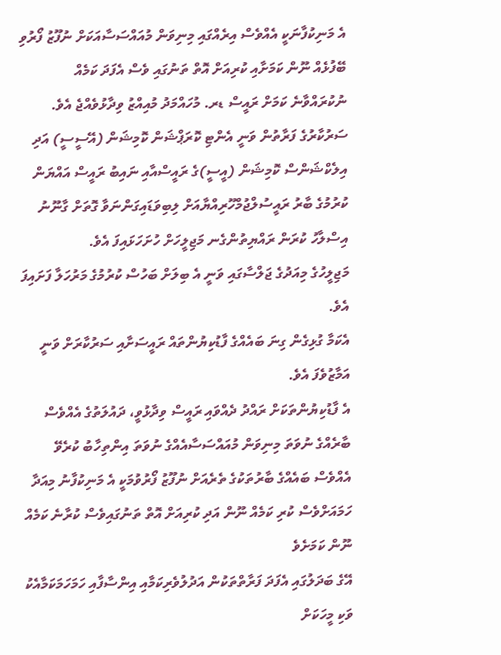އެ މަނިކުފާނަކީ އެއްވެސް އިރެއްގައި މިނިވަން މުއައްސަސާއަކަށް ނުފޫޒު ފޯރުވި ބޭފުޅެއް ނޫން ކަމަށާއި ކުރިއަށް އޮތް ތަނުގައި ވެސް އެފަދަ ކަމެއް ނުކުރައްވާނެ ކަމަށް ރައީސް ޑރ. މުހައްމަދު މުއިއްޒު ވިދާޅުވެއްޖެ އެވެ.
ސަރުކާރުގެ ފަރާތުން ވަނީ އެންޓި ކޮރަޕްޝަން ކޮމިޝަން (އޭސީސީ) އަދި އިލެކްޝަންސް ކޮމިޝަން (އީސީ)ގެ ރައީސްއާއި ނައިބު ރައީސް އައްޔަން ކުރުމުގެ ބާރު ރައީސުލްޖުމްހޫރިއްޔާއަށް ލިބިވަޑައިގަންނަވާ ގޮތަށް ގާނޫނު އިސްލާހު ކުރަން ރައްޔިތުންގެނ މަޖިލީހަށް ހުށަހަޅައިފަ އެވެ.
މަޖިލީހުގެ މިއަދުގެ ޖަލްސާގައި ވަނީ އެ ބިލަށް ބަހުސް ކުރުމުގެ މަރުހަލާ ފަށައިފަ އެވެ.
އެކަމާ ގުޅިގެން ގިނަ ބައެއްގެ ފާޑުކިޔުންތައް ރައީސަށާއި ސަރުކާރަށް ވަނީ އަމާޒުވެފަ އެވެ.
އެ ފާޑުކިޔުންތަކަށް ރައްދު ދެއްވައި ރައީސް ވިދާޅުވީ، ދައުލަތުގެ އެއްވެސް ބާރެއްގެ ނުވަތަ މިނިވަން މުއައްސަސާއެއްގެ ނުވަތަ އިންތިހާބު ކުރެވޭ އެއްވެސް ބައެއްގެ ބާރުތަކުގެ ތެރެއަށް ނުފޫޒު ފޯރުވުމަކީ އެ މަނިކުފާނު މިއަދާ ހަމައަށްވެސް ކުރި ކަމެއް ނޫން އަދި ކުރިއަށް އޮތް ތަނުގައިވެސް ކުރާނެ ކަމެއް ނޫން ކަމަށެވެ
އޭގެ ބަދަލުގައި އެފަދަ ފަރާތްތަކުން އަދުލުވެރިކަމާއި އިންސާފާއި ހަމަހަމަކަމާއެކު ވަކި މީހަކަށް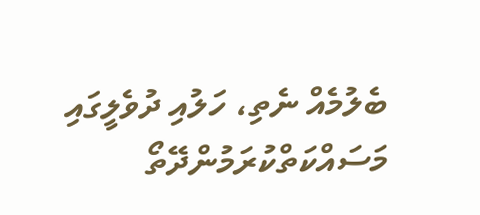ބެލުމެއް ނެތި، ހަލުއި ދުވެލީގައި މަސައްކަތްކުރަމުންދޭތޯ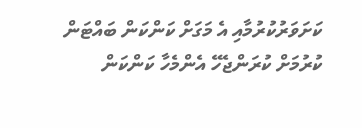ކަށަވަރުކުރުމާއި އެ މަގަށް ކަންކަން ބައްޓަން ކުރުމަށް ކުރަންޖެހޭ އެންމެހާ ކަންކަން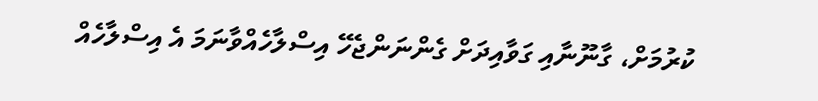ކުރުމަށް، ގާނޫނާއި ގަވާއިދަށް ގެންނަންޖެހޭ އިސްލާހެއްވާނަމަ އެ އިސްލާހެއް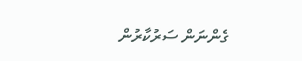ގެންނަން ސަރުކާރުން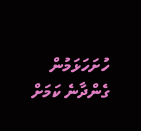ހުށަހަޅަމުން ގެންދާނެ ކަމަށް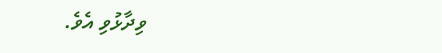ވިދާޅުވި އެވެ.